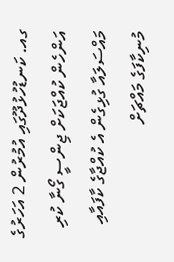ގއ. ކަނޑުހުޅުދޫގައި އުމުރުން 2 އަހަރުގެ އަންހެން ކުއްޖަކަށް ޖިންސީ ގޯނާ ކުރި މައްސަލައާ ގުޅިގެން އެ ކުއްޖާގެ ކާފައާއި މުނިކާފަގެ މައްޗަށް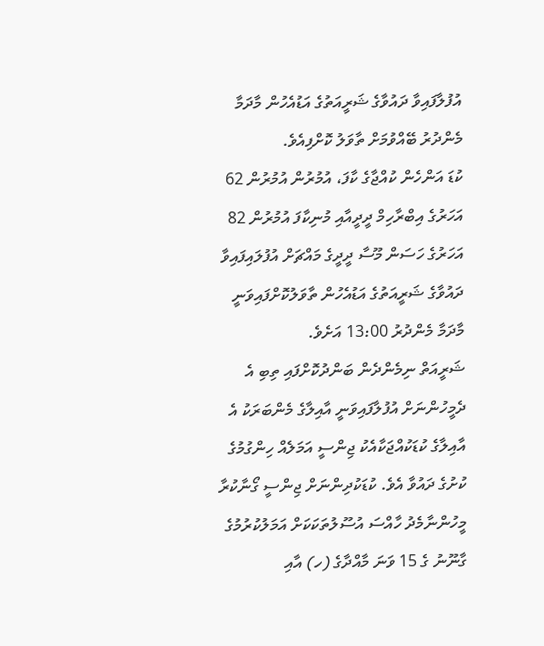އުފުލާފައިވާ ދައުވާގެ ޝަރީއަތުގެ އަޑުއެހުން މާދަމާ މެންދުރު ބޭއްވުމަށް ތާވަލު ކޮށްފިއެވެ.
ކުޑަ އަންހެން ކުއްޖާގެ ކާފަ، އުމުރުން އުމުރުން 62 އަހަރުގެ އިބްރާހިމް ދީދީއާއި މުނިކާފަ އުމުރުން 82 އަހަރުގެ ހަސަން މޫސާ ދީދީގެ މައްޗަށް އުފުލައިފައިވާ ދައުވާގެ ޝަރީއަތުގެ އަޑުއެހުން ތާވަލުކޮށްފައިވަނީ މާދަމާ މެންދުރު 13:00 އަށެވެ.
ޝަރީއަތް ނިމެންދެން ބަންދުކޮށްފައި ތިބި އެ ދެމީހުންނަށް އުފުލާފައިވަނީ އާއިލާގެ މެންބަރަކު އެ އާއިލާގެ ކުޑަކުއްޖަކާއެކު ޖިންސީ އަމަލެއް ހިންގުމުގެ ކުށުގެ ދައުވާ އެވެ. ކުޑަކުދިންނަށް ޖިންސީ ގޯނާކުރާ މީހުންނާމެދު ހާއްސަ އުސޫލުތަކަކަށް އަމަލުކުރުމުގެ ގާނޫނު ގެ 15 ވަނަ މާއްދާގެ (ހ) އާއި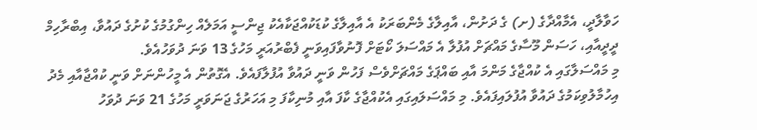ހަވާލާދީ، އެމާއްދާގެ (ށ) ގެ ދަށުން، އާއިލާގެ މެންބަރަކު އެ އާއިލާގެ ކުޑަކުއްޖަކާއެކު ޖިންސީ އަމަލެއް ހިންގުމުގެ ކުށުގެ ދައުވާ، އިބްރާހިމް ދީދީއާއި، ހަސަން މޫސާގެ މައްޗަށް އުފުލާ އެ މައްސަލަ ކޯޓަށް ފޮނުވާފައިވަނީ ފެބްރުއަރީ މަހުގެ 13 ވަނަ ދުވަހުއެވެ.
މި މައްސަލާގައި އެ ކުއްޖާގެ މަންމަ އާއި ބައްޕަގެ މައްޗަށްވެސް ފަހުން ވަނީ ދައުވާ އުފުލާފައެވެ. އެގޮތުން އެ މީހުންނަށް ވަނީ ކުއްޖާއާއި މެދު އިހުމާލުވިކަމުގެ ދައުވާ އުފުލައިފައެވެ. މި މައްސަލައިގައި އެކުއްޖާގެ ކާފަ އާއި މުނިކާފަ މި އަހަރުގެ ޖަނަވަރީ މަހުގެ 21 ވަނަ ދުވަހު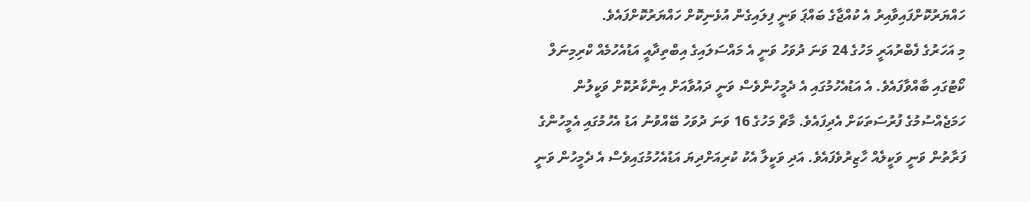ހައްޔަރުކޮށްފައިވާއިރު އެ ކުއްޖާގެ ބައްޕަ ވަނީ ފިލައިގެން އުޅެނިކޮށް ހައްޔަރުކޮށްފައެވެ.
މި އަހަރުގެ ފެބްރުއަރީ މަހުގެ 24 ވަނަ ދުވަހު ވަނީ އެ މައްސަލައިގެ އިބްތިދާއީ އަޑުއެހުމެއް ކްރިމިނަލް ކޯޓުގައި ބާއްވާފައެވެ. އެ އަޑުއެހުމުގައި އެ ދެމީހުންވެސް ވަނީ ދައުވާއަށް އިންކާރުކޮށް ވަކީލުން ހަމަޖެއްސުމުގެ ފުރުސަތަކަށް އެދިފައެވެ. މާޗް މަހުގެ 16 ވަނަ ދުވަހު ބޭއްވުނު އަޑު އެހުމުގައި އެމީހުންގެ ފަރާތުން ވަނީ ވަކީލެއް ހާޒިރުވެފައެވެ. އަދި ވަކީލާ އެކު ކުރިއަށްދިޔަ އަޑުއެހުމުގައިވެސް އެ ދެމީހުން ވަނީ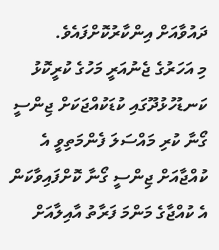ދައުވާއަށް އިންކާރުކޮށްފައެވެ.
މި އަހަރުގެ ޖެނުއަރީ މަހުގެ ކުރީކޮޅު ކަނޑުހުޅުދޫގައި ކުޑަކުއްޖަކަށް ޖިންސީ ގޯނާ ކުރި މައްސަލަ ފެންމަތިވީ އެ ކުއްޖާއަށް ޖިންސީ ގޯނާ ކޮށްފައިވާކަން އެ ކުއްޖާގެ މަންމަ ފަރާތު އާއިލާއަށް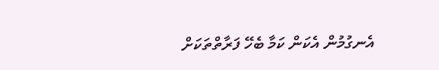އެނގުމުން އެކަން ކަމާ ބެހޭ ފަރާތްތަކަށް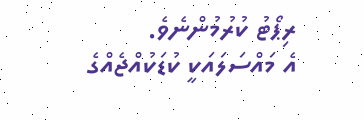ރިޕޯޓު ކުރުމުންނެވެ.
އެ މައްސަލައަކީ ކުޑަކުއްޖެއްގެ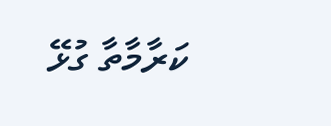ކަރާމާތާ ގުޅޭ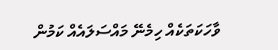ވާހަކަތަކެއް ހިމެނޭ މައްސަލައެއް ކަމުން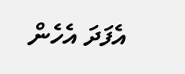އެފަދަ އެހެން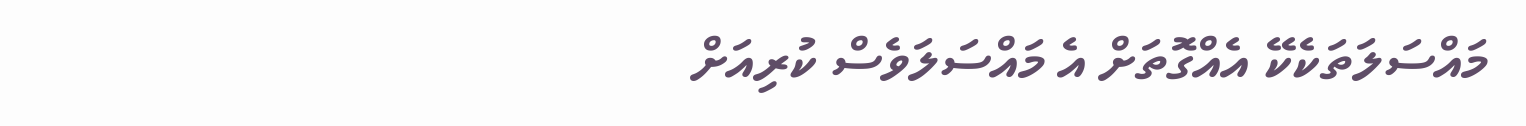މައްސަލަތަކެކޭ އެއްގޮތަށް އެ މައްސަލަވެސް ކުރިއަށް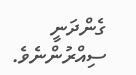ގެންދަނީ ސިއްރުންނެވެ.